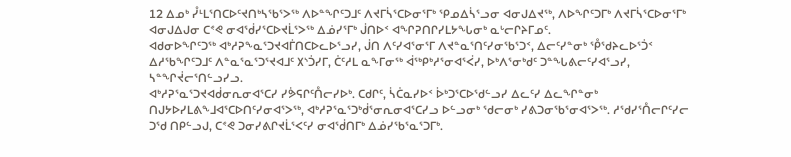12 ᐃᓄᒃ ᓮᒻᒪᕐᑎᑕᐅᑦᔪᑎᒃᓴᖃᕐᐳᖅ ᐱᐅᓐᖏᑦᑐᒧᑦ ᐱᔪᒥᓵᕐᑕᐅᓂᕐᒥᒃ ᕿᓄᐃᓵᕐᓗᓂ ᐊᓂᒍᐃᔪᖅ, ᐱᐅᖏᑦᑐᒥᒃ ᐱᔪᒥᓵᕐᑕᐅᓂᕐᒥᒃ ᐊᓂᒍᐃᒍᓂ ᑕᕝᕙ ᓂᐊᖂᓯᕐᑕᐅᔪᒫᕐᐳᖅ ᐃᓅᓯᕐᒥᒃ ᒎᑎᐅᑉ ᐊᖏᕈᑎᒋᓯᒪᔭᖓᓂᒃ ᓇᒡᓕᒋᔨᒥᓄᑦ.
ᐊᑯᓂᐅᖏᑦᑐᖅ ᐊᒃᓱᕈᖕᓇᕐᑐᔪᐊᒦᑎᑕᐅᓚᐅᕐᓗᓯ, ᒎᑎ ᐱᑦᓯᐊᕐᓂᕐᒥ ᐱᔪᓐᓇᕐᑎᑦᓯᓂᖃᕐᑐᑉ, ᐃᓕᑦᓯᓐᓂᒃ ᕾᖁᔨᓚᐅᕐᑑᑉ ᐃᓱᖃᖏᑦᑐᒧᑦ ᐱᓐᓇᕐᓇᕐᑐᕐᔪᐊᒧᑦ ᙭ᔅᑑᓯᒥ, ᑖᑦᓱᒪ ᓇᖕᒥᓂᖅ ᐋᖅᑭᒃᓱᕐᓂᐊᕐᐹᓯ, ᐅᒃᐱᕐᓂᒃᑯᑦ ᑐᓐᖓᕕᓕᑦᓯᐊᕐᓗᓯ, ᓴᓐᖏᔫᓕᕐᑎᓪᓗᓯᓗ.
ᐊᒃᓱᕈᕐᓇᕐᑐᔪᐊᑰᓂᕆᓂᐊᕐᑕᓯ ᓯᕘᕋᒋᑦᑍᓕᓯᐅᒃ. ᑕᑯᒋᑦ, ᓵᑖᓇᓯᐅᑉ ᐆᒃᑐᕐᑕᐅᖁᓪᓗᓯ ᐃᓚᑦᓯ ᐃᓚᖏᓐᓂᒃ ᑎᒍᔭᐅᓯᒪᕕᖕᒧᐊᕐᑕᐅᑎᑦᓯᓂᐊᕐᐳᖅ, ᐊᒃᓱᕈᕐᓇᕐᑐᒃᑰᕐᓂᕆᓂᐊᕐᑕᓯᓗ ᐅᓪᓗᓂᒃ ᖁᓕᓂᒃ ᓯᕕᑐᓂᖃᕐᓂᐊᕐᐳᖅ. ᓱᖁᓯᕐᑍᓕᒋᑦᓯᓕ ᑐᖁ ᑎᑭᓪᓗᒍ, ᑕᕝᕙ ᑐᓂᓯᕕᒋᔪᒫᕐᐸᑦᓯ ᓂᐊᖂᑎᒥᒃ ᐃᓅᓯᖃᕐᓇᕐᑐᒥᒃ.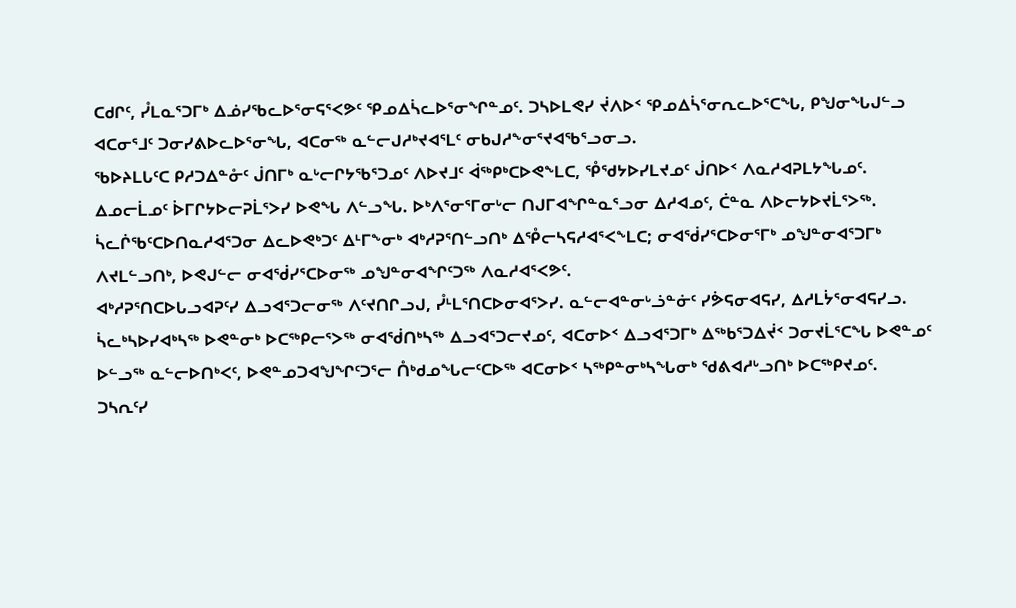ᑕᑯᒋᑦ, ᓮᒪᓇᕐᑐᒥᒃ ᐃᓅᓯᖃᓚᐅᕐᓂᕋᕐᐸᕗᑦ ᕿᓄᐃᓵᓚᐅᕐᓂᖏᓐᓄᑦ. ᑐᓴᐅᒪᕙᓯ ᔫᐱᐅᑉ ᕿᓄᐃᓵᕐᓂᕆᓚᐅᕐᑕᖓ, ᑭᖑᓂᖓᒍᓪᓗ ᐊᑕᓂᕐᒧᑦ ᑐᓂᓯᕕᐅᓚᐅᕐᓂᖓ, ᐊᑕᓂᖅ ᓇᓪᓕᒍᓱᒃᔪᐊᕐᒪᑦ ᓂᑲᒍᓱᖕᓂᕐᔪᐊᖃᕐᓗᓂᓗ.
ᖃᐅᔨᒪᒐᑦᑕ ᑭᓱᑐᐃᓐᓁᑦ ᒎᑎᒥᒃ ᓇᒡᓕᒋᔭᖃᕐᑐᓄᑦ ᐱᐅᔪᒧᑦ ᐋᖅᑭᒃᑕᐅᕙᖕᒪᑕ, ᕾᖁᔭᐅᓯᒪᔪᓄᑦ ᒎᑎᐅᑉ ᐱᓇᓱᐊᕈᒪᔭᖓᓄᑦ.
ᐃᓄᓕᒫᓄᑦ ᐆᒥᒋᔭᐅᓕᕈᒫᕐᐳᓯ ᐅᕙᖓ ᐱᓪᓗᖓ. ᐅᒃᐱᕐᓂᕐᒥᓂᒡᓕ ᑎᒍᒥᐊᖏᓐᓇᕐᓗᓂ ᐃᓱᐊᓄᑦ, ᑖᓐᓇ ᐱᐅᓕᔭᐅᔪᒫᕐᐳᖅ.
ᓵᓚᒌᖃᑦᑕᐅᑎᓇᓱᐊᕐᑐᓂ ᐃᓚᐅᕙᒃᑐᑦ ᐃᒻᒥᖕᓂᒃ ᐊᒃᓱᕈᕐᑎᓪᓗᑎᒃ ᐃᕾᓕᓴᕋᓱᐊᕐᐸᖕᒪᑕ; ᓂᐊᖂᓯᕐᑕᐅᓂᕐᒥᒃ ᓄᖑᓐᓂᐊᕐᑐᒥᒃ ᐱᔪᒪᓪᓗᑎᒃ, ᐅᕙᒍᓪᓕ ᓂᐊᖂᓯᕐᑕᐅᓂᖅ ᓄᖑᓐᓂᐊᖏᑦᑐᖅ ᐱᓇᓱᐊᕐᐸᕗᑦ.
ᐊᒃᓱᕈᕐᑎᑕᐅᒐᓗᐊᕈᑦᓯ ᐃᓗᐊᕐᑐᓕᓂᖅ ᐱᑦᔪᑎᒋᓗᒍ, ᓮᒻᒪᕐᑎᑕᐅᓂᐊᕐᐳᓯ. ᓇᓪᓕᐊᓐᓂᒡᓘᓐᓃᑦ ᓯᕘᕋᓂᐊᕋᓯ, ᐃᓱᒪᔮᕐᓂᐊᕋᓯᓗ.
ᓵᓚᒃᓴᐅᓯᐊᒃᓴᖅ ᐅᕙᓐᓂᒃ ᐅᑕᖅᑭᓕᕐᐳᖅ ᓂᐊᖂᑎᒃᓴᖅ ᐃᓗᐊᕐᑐᓕᔪᓄᑦ, ᐊᑕᓂᐅᑉ ᐃᓗᐊᕐᑐᒥᒃ ᐃᖅᑲᕐᑐᐃᔫᑉ ᑐᓂᔪᒫᕐᑕᖓ ᐅᕙᓐᓄᑦ ᐅᓪᓗᖅ ᓇᓪᓕᐅᑎᒃᐸᑦ, ᐅᕙᓐᓄᑐᐊᖑᖏᑦᑐᕐᓕ ᑍᒃᑯᓄᖓᓕᑦᑕᐅᖅ ᐊᑕᓂᐅᑉ ᓴᖅᑭᓐᓂᒃᓴᖓᓂᒃ ᖁᕕᐊᓱᒡᓗᑎᒃ ᐅᑕᖅᑭᔪᓄᑦ.
ᑐᓴᕆᑦᓯ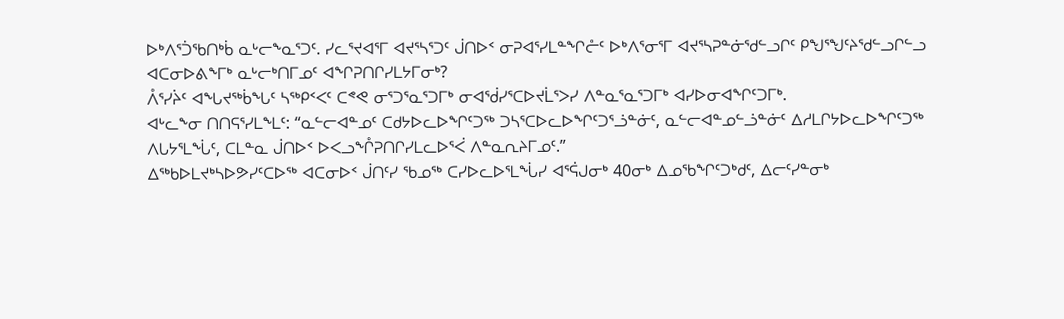ᐅᒃᐱᕐᑑᖃᑎᒃᑳ ᓇᒡᓕᖕᓇᕐᑐᑦ. ᓯᓚᕐᔪᐊᕐᒥ ᐊᔪᕐᓴᕐᑐᑦ ᒎᑎᐅᑉ ᓂᕈᐊᕐᓯᒪᓐᖏᓔᑦ ᐅᒃᐱᕐᓂᕐᒥ ᐊᔪᕐᓴᕈᓐᓃᖁᓪᓗᒋᑦ ᑭᖑᕐᖑᑦᔨᖁᓪᓗᒋᓪᓗ ᐊᑕᓂᐅᕕᖕᒥᒃ ᓇᒡᓕᒃᑎᒥᓄᑦ ᐊᖏᕈᑎᒋᓯᒪᔭᒥᓂᒃ?
ᐰᕐᓯᔩᑦ ᐊᖓᔪᖅᑳᖓᑦ ᓴᖅᑭᑉᐸᑦ ᑕᕝᕙ ᓂᕐᑐᕐᓇᕐᑐᒥᒃ ᓂᐊᖂᓯᕐᑕᐅᔪᒫᕐᐳᓯ ᐱᓐᓇᕐᓇᕐᑐᒥᒃ ᐊᓯᐅᓂᐊᖏᑦᑐᒥᒃ.
ᐊᒡᓚᖕᓂ ᑎᑎᕋᕐᓯᒪᖕᒪᑦ: “ᓇᓪᓕᐊᓐᓄᑦ ᑕᑯᔭᐅᓚᐅᖏᑦᑐᖅ ᑐᓴᕐᑕᐅᓚᐅᖏᑦᑐᕐᓘᓐᓃᑦ, ᓇᓪᓕᐊᓐᓄᓪᓘᓐᓃᑦ ᐃᓱᒪᒋᔭᐅᓚᐅᖏᑦᑐᖅ ᐱᒐᔭᕐᒪᖔᑦ, ᑕᒪᓐᓇ ᒎᑎᐅᑉ ᐅᐸᓗᖕᒊᕈᑎᒋᓯᒪᓚᐅᕐᐹ ᐱᓐᓇᕆᔨᒥᓄᑦ.”
ᐃᖅᑲᐅᒪᔪᒃᓴᐅᕗᓯᑦᑕᐅᖅ ᐊᑕᓂᐅᑉ ᒎᑎᑦᓯ ᖃᓄᖅ ᑕᓯᐅᓚᐅᕐᒪᖔᓯ ᐊᕐᕌᒍᓂᒃ 40ᓂᒃ ᐃᓄᖃᖏᑦᑐᒃᑯᑦ, ᐃᓕᑦᓯᓐᓂᒃ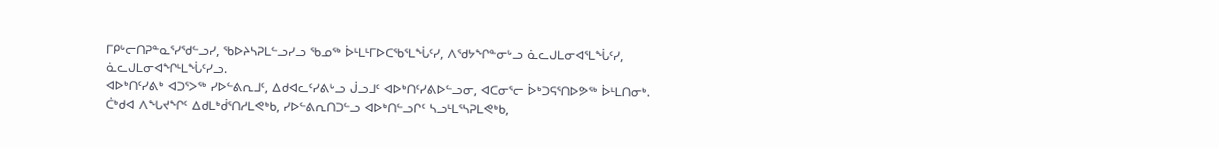ᒥᑭᒡᓕᑎᕈᓐᓇᕐᓯᖁᓪᓗᓯ, ᖃᐅᔨᓴᕈᒪᓪᓗᓯᓗ ᖃᓄᖅ ᐆᒻᒪᒻᒥᐅᑕᖃᕐᒪᖔᑦᓯ, ᐱᖁᔭᖏᓐᓂᒡᓗ ᓈᓚᒍᒪᓂᐊᕐᒪᖔᑦᓯ, ᓈᓚᒍᒪᓂᐊᖏᒻᒪᖔᑦᓯᓗ.
ᐊᐅᒃᑎᑦᓯᕕᒃ ᐊᑐᕐᐳᖅ ᓯᐅᓪᕕᕆᒧᑦ, ᐃᑯᐊᓚᑦᓯᕕᒡᓗ ᒎᓗᒧᑦ ᐊᐅᒃᑎᑦᓯᕕᐅᓪᓗᓂ, ᐊᑕᓂᕐᓕ ᐆᒃᑐᕋᕐᑎᐅᕗᖅ ᐆᒻᒪᑎᓂᒃ.
ᑖᒃᑯᐊ ᐱᖓᔪᖏᑦ ᐃᑯᒪᒃᑰᕐᑎᓱᒪᕙᒃᑲ, ᓯᐅᓪᕕᕆᑎᑐᓪᓗ ᐊᐅᒃᑎᓪᓗᒋᑦ ᓴᓗᒻᒪᕐᓴᕈᒪᕙᒃᑲ,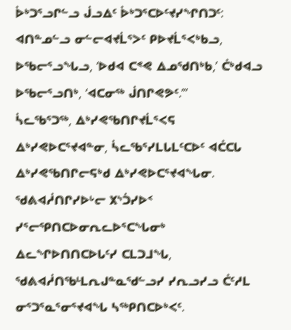ᐆᒃᑐᕐᓗᒋᓪᓗ ᒎᓗᐃᑦ ᐆᒃᑐᕐᑕᐅᑦᔪᓯᖏᑎᑐᑦ: ᐊᑎᓐᓄᓪᓗ ᓂᓪᓕᐊᔪᒫᕐᐳᑦ ᑭᐅᔪᒫᕐᐸᒃᑲᓗ, ᐅᖃᓕᕐᓗᖓᓗ, ‘ᐅᑯᐊ ᑕᕝᕙ ᐃᓄᖁᑎᒃᑲ,’ ᑖᒃᑯᐊᓗ ᐅᖃᓕᕐᓗᑎᒃ, ‘ᐊᑕᓂᖅ ᒎᑎᒋᕙᕗᑦ.’”
ᓵᓚᖃᕐᑐᖅ, ᐃᒃᓯᕙᖃᑎᒋᔪᒫᕐᐸᕋ ᐃᒃᓯᕙᐅᑕᕐᔪᐊᓐᓂ, ᓵᓚᖃᕐᓯᒪᒐᒪᑦᑕᐅᑦ ᐊᑖᑕᒐ ᐃᒃᓯᕙᖃᑎᒋᓕᕋᒃᑯ ᐃᒃᓯᕙᐅᑕᕐᔪᐊᖓᓂ.
ᖁᕕᐊᓲᑎᒋᓯᐅᒡᓕ ᙭ᔅᑑᓯᐅᑉ ᓯᕐᓕᕿᑎᑕᐅᓂᕆᓚᐅᕐᑕᖓᓂᒃ ᐃᓚᖏᐅᑎᑎᑕᐅᒐᑦᓯ ᑕᒪᑐᒧᖓ, ᖁᕕᐊᓲᑎᖃᒻᒪᕆᒍᓐᓇᖁᓪᓗᓯ ᓯᕆᓗᓯᓗ ᑖᑦᓱᒪ ᓂᕐᑐᕐᓇᕐᓂᕐᔪᐊᖓ ᓴᖅᑭᑎᑕᐅᒃᐸᑦ.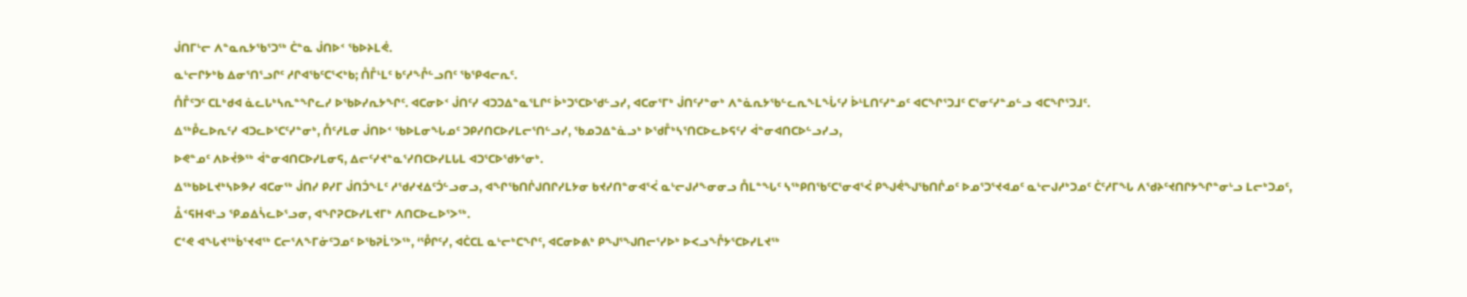ᒎᑎᒥᒡᓕ ᐱᓐᓇᕆᔭᖃᕐᑐᖅ ᑖᓐᓇ ᒎᑎᐅᑉ ᖃᐅᔨᒪᕚ.
ᓇᒡᓕᒋᔭᒃᑲ ᐃᓂᕐᑎᕐᓗᒋᑦ ᓱᒋᐊᖃᑦᑕᕐᐸᒃᑲ; ᑍᒤᒻᒪᑦ ᑲᑦᓱᖕᒊᓪᓗᑎᑦ ᖃᕿᐊᓕᕆᑦ.
ᑍᒤᑦᑐᑦ ᑕᒪᒃᑯᐊ ᓈᓚᒐᒃᓴᕆᓐᖏᓚᓯ ᐅᖃᐅᓯᕆᔭᖏᑦ. ᐊᑕᓂᐅᑉ ᒎᑎᑦᓯ ᐊᑐᑐᐃᓐᓇᕐᒪᒋᑦ ᐆᒃᑐᕐᑕᐅᖁᓪᓗᓯ, ᐊᑕᓂᕐᒥᒃ ᒎᑎᑦᓯᓐᓂᒃ ᐱᓐᓈᕆᔭᖃᓪᓚᕆᖕᒪᖔᑦᓯ ᐆᒻᒪᑎᑦᓯᓐᓄᑦ ᐊᑕᖏᕐᑐᒧᑦ ᑕᕐᓂᑦᓯᓐᓄᓪᓗ ᐊᑕᖏᕐᑐᒧᑦ.
ᐃᖅᑬᓚᐅᕆᑦᓯ ᐊᑐᓚᐅᕐᑕᑦᓯᓐᓂᒃ, ᑍᑦᓱᒪᓂ ᒎᑎᐅᑉ ᖃᐅᒪᓂᖓᓄᑦ ᑐᑭᓯᑎᑕᐅᓯᒪᓕᕐᑎᓪᓗᓯ, ᖃᓄᑐᐃᓐᓈᓗᒃ ᐅᖁᒤᒃᓴᕐᑎᑕᐅᓚᐅᕋᑦᓯ ᐋᓐᓂᐊᑎᑕᐅᓪᓗᓯᓗ,
ᐅᕙᓐᓄᑦ ᐱᐅᔫᕗᖅ ᐋᓐᓂᐊᑎᑕᐅᓯᒪᓂᕋ, ᐃᓕᑦᓯᔪᓐᓇᕐᓯᑎᑕᐅᓯᒪᒐᒪ ᐊᑐᕐᑕᐅᖁᔭᕐᓂᒃ.
ᐃᖅᑲᐅᒪᔪᒃᓴᐅᕗᓯ ᐊᑕᓂᖅ ᒎᑎᓯ ᑭᓯᒥ ᒎᑎᑑᖕᒪᑦ ᓱᖁᓯᔪᐃᑦᑑᓪᓗᓂᓗ, ᐊᖏᖃᑎᒌᒍᑎᒋᓯᒪᔭᓂ ᑲᔪᓯᑎᓐᓂᐊᕐᐹ ᓇᒡᓕᒍᓱᖕᓂᓂᓗ ᑍᒪᓐᖓᑦ ᓴᖅᑭᑎᖃᑦᑕᕐᓂᐊᕐᐹ ᑭᖑᕚᖑᖃᑎᒌᓄᑦ ᐅᓄᕐᑐᕐᔪᐊᓄᑦ ᓇᒡᓕᒍᓱᒃᑐᓄᑦ ᑖᑦᓱᒥᖓ ᐱᖁᔨᑦᔪᑎᒋᔭᖏᓐᓂᒡᓗ ᒪᓕᒃᑐᓄᑦ,
ᐂᑉᕋᕼᐊᒻᓗ ᕿᓄᐃᓵᓚᐅᕐᓗᓂ, ᐊᖏᕈᑕᐅᓯᒪᔪᒥᒃ ᐱᑎᑕᐅᓚᐅᕐᐳᖅ.
ᑕᕝᕙ ᐊᖓᔪᖅᑳᕐᔪᐊᖅ ᑕᓕᕐᐱᖕᒥᓃᑦᑐᓄᑦ ᐅᖃᕈᒫᕐᐳᖅ, ‘ᕾᒋᑦᓯ, ᐊᑖᑕᒪ ᓇᒡᓕᒃᑕᖏᑦ, ᐊᑕᓂᐅᕕᒃ ᑭᖑᕐᖑᑎᓕᕐᓯᐅᒃ ᐅᐸᓗᖕᒊᔭᕐᑕᐅᓯᒪᔪᖅ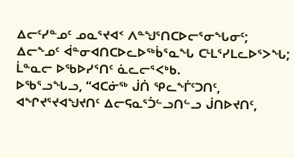ᐃᓕᑦᓯᓐᓄᑦ ᓄᓇᕐᔪᐊᑉ ᐱᓐᖑᕐᑎᑕᐅᓕᕐᓂᖓᓂᑦ;
ᐃᓕᖕᓄᑦ ᐋᓐᓂᐊᑎᑕᐅᓚᐅᖅᑳᕐᓇᖓ ᑕᒻᒪᕐᓯᒪᓚᐅᕐᐳᖓ; ᒫᓐᓇᓕ ᐅᖃᐅᓯᕐᑎᑦ ᓈᓚᓕᕐᐸᒃᑲ.
ᐅᖃᕐᓗᖓᓗ, “ᐊᑕᓃᖅ ᒎᑏ ᕿᓚᖕᒦᑦᑐᑎᑦ, ᐊᖏᔪᕐᔪᐊᖑᔪᑎᑦ ᐃᓕᕋᓇᕐᑑᓪᓗᑎᓪᓗ ᒎᑎᐅᔪᑎᑦ,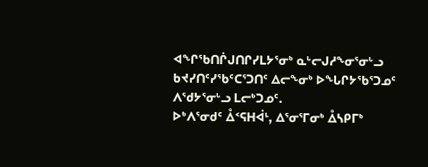ᐊᖏᖃᑎᒌᒍᑎᒋᓯᒪᔭᕐᓂᒃ ᓇᒡᓕᒍᓱᖕᓂᕐᓂᒡᓗ ᑲᔪᓯᑎᑦᓯᖃᑦᑕᕐᑐᑎᑦ ᐃᓕᖕᓂᒃ ᐅᖓᒋᔭᖃᕐᑐᓄᑦ ᐱᖁᔭᕐᓂᒡᓗ ᒪᓕᒃᑐᓄᑦ.
ᐅᒃᐱᕐᓂᑯᑦ ᐂᑉᕋᕼᐋᒻ, ᐃᕐᓂᕐᒥᓂᒃ ᐂᓴᑭᒥᒃ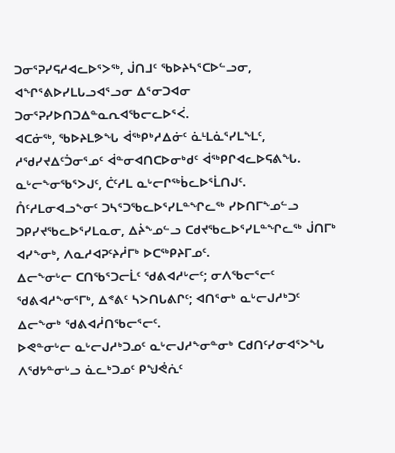ᑐᓂᕐᕈᓯᕋᓱᐊᓚᐅᕐᐳᖅ, ᒎᑎᒧᑦ ᖃᐅᔨᓴᕐᑕᐅᓪᓗᓂ, ᐊᖏᕐᕕᐅᓯᒪᒐᓗᐊᕐᓗᓂ ᐃᕐᓂᑐᐊᓂ ᑐᓂᕐᕈᓯᐅᑎᑐᐃᓐᓇᕆᐊᖃᓕᓚᐅᕐᐹ.
ᐊᑕᓃᖅ, ᖃᐅᔨᒪᕗᖓ ᐋᖅᑭᒃᓱᐃᓃᑦ ᓈᒻᒪᓈᕐᓯᒪᖕᒪᑦ, ᓱᖁᓯᔪᐃᑦᑑᓂᕐᓄᑦ ᐋᓐᓂᐊᑎᑕᐅᓂᒃᑯᑦ ᐋᖅᑭᒋᐊᓚᐅᕋᕕᖓ.
ᓇᒡᓕᖕᓂᖃᕐᐳᒍᑦ, ᑖᑦᓱᒪ ᓇᒡᓕᒋᖅᑳᓚᐅᕐᒫᑎᒍᑦ.
ᑍᑦᓱᒪᓂᐊᓗᖕᓂᑦ ᑐᓴᕐᑐᖃᓚᐅᕐᓯᒪᓐᖏᓚᖅ ᓯᐅᑎᒥᖕᓄᓪᓗ ᑐᑭᓯᔪᖃᓚᐅᕐᓯᒪᓇᓂ, ᐃᔩᖕᓄᓪᓗ ᑕᑯᔪᖃᓚᐅᕐᓯᒪᓐᖏᓚᖅ ᒎᑎᒥᒃ ᐊᓯᖕᓂᒃ, ᐱᓇᓱᐊᕈᑦᔨᓲᒥᒃ ᐅᑕᖅᑭᔨᒥᓄᑦ.
ᐃᓕᖕᓂᒡᓕ ᑕᑎᖃᕐᑐᓕᒫᑦ ᖁᕕᐊᓱᒡᓕᑦ; ᓂᐱᖃᓕᕐᓕᑦ ᖁᕕᐊᓱᖕᓂᕐᒥᒃ, ᐃᕝᕕᑦ ᓴᐳᑎᒐᕕᒋᑦ; ᐊᑎᕐᓂᒃ ᓇᒡᓕᒍᓱᒃᑐᑦ ᐃᓕᖕᓂᒃ ᖁᕕᐊᓲᑎᖃᓕᕐᓕᑦ.
ᐅᕙᓐᓂᒡᓕ ᓇᒡᓕᒍᓱᒃᑐᓄᑦ ᓇᒡᓕᒍᓱᖕᓂᓐᓂᒃ ᑕᑯᑎᑦᓯᓂᐊᕐᐳᖓ ᐱᖁᔭᓐᓂᒡᓗ ᓈᓚᒃᑐᓄᑦ ᑭᖑᕚᕇᑦ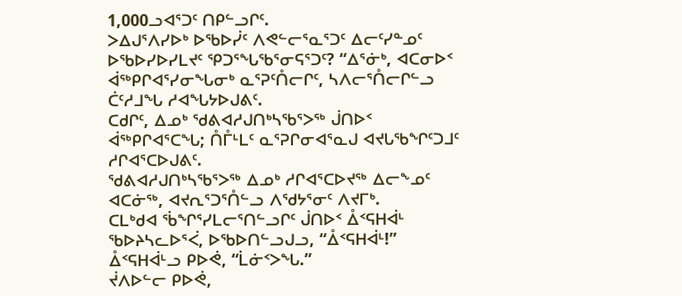1,000ᓗᐊᕐᑐᑦ ᑎᑭᓪᓗᒋᑦ.
ᐳᐃᒍᕐᐱᓯᐅᒃ ᐅᖃᐅᓰᑦ ᐱᕙᓪᓕᕐᓇᕐᑐᑦ ᐃᓕᑦᓯᓐᓄᑦ ᐅᖃᐅᓯᐅᓯᒪᔪᑦ ᕿᑐᕐᖓᖃᕐᓂᕋᕐᑐᑦ? “ᐃᕐᓃᒃ, ᐊᑕᓂᐅᑉ ᐋᖅᑭᒋᐊᕐᓯᓂᖓᓂᒃ ᓇᕐᕈᑦᑍᓕᒋᑦ, ᓴᐱᓕᕐᑍᓕᒋᓪᓗ ᑖᑦᓱᒧᖓ ᓱᐊᖓᔭᐅᒍᕕᑦ.
ᑕᑯᒋᑦ, ᐃᓄᒃ ᖁᕕᐊᓱᒍᑎᒃᓴᖃᕐᐳᖅ ᒎᑎᐅᑉ ᐋᖅᑭᒋᐊᕐᑕᖓ; ᑍᒤᒻᒪᑦ ᓇᕐᕈᒋᓂᐊᕐᓇᒍ ᐊᔪᒐᖃᖏᑦᑐᒧᑦ ᓱᒋᐊᕐᑕᐅᒍᕕᑦ.
ᖁᕕᐊᓱᒍᑎᒃᓴᖃᕐᐳᖅ ᐃᓄᒃ ᓱᒋᐊᕐᑕᐅᔪᖅ ᐃᓕᖕᓄᑦ ᐊᑕᓃᖅ, ᐊᔪᕆᕐᑐᕐᑍᓪᓗ ᐱᖁᔭᕐᓂᑦ ᐱᔪᒥᒃ.
ᑕᒪᒃᑯᐊ ᖄᖏᕐᓯᒪᓕᕐᑎᓪᓗᒋᑦ ᒎᑎᐅᑉ ᐂᑉᕋᕼᐋᒻ ᖃᐅᔨᓴᓚᐅᕐᐹ, ᐅᖃᐅᑎᓪᓗᒍᓗ, “ᐂᑉᕋᕼᐋᒻ!” ᐂᑉᕋᕼᐋᒻᓗ ᑭᐅᕚ, “ᒫᓃᑉᐳᖓ.”
ᔫᐱᐅᓪᓕ ᑭᐅᕚ,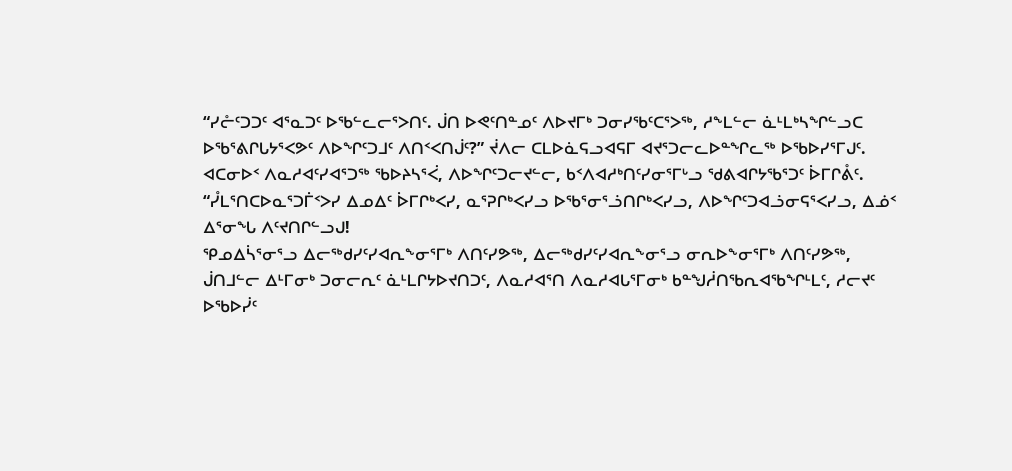“ᓯᓔᑦᑐᑐᑦ ᐊᕐᓇᑐᑦ ᐅᖃᓪᓚᓕᕐᐳᑎᑦ. ᒎᑎ ᐅᕙᑦᑎᓐᓄᑦ ᐱᐅᔪᒥᒃ ᑐᓂᓯᖃᑦᑕᕐᐳᖅ, ᓱᖕᒪᓪᓕ ᓈᒻᒪᒃᓴᖏᓪᓗᑕ ᐅᖃᕐᕕᒋᒐᔭᕐᐸᕗᑦ ᐱᐅᖏᑦᑐᒧᑦ ᐱᑎᑉᐸᑎᒎᑦ?” ᔫᐱᓕ ᑕᒪᐅᓈᕋᓗᐊᕋᒥ ᐊᔪᕐᑐᓕᓚᐅᓐᖏᓚᖅ ᐅᖃᐅᓯᕐᒥᒍᑦ.
ᐊᑕᓂᐅᑉ ᐱᓇᓱᐊᑦᓯᐊᕐᑐᖅ ᖃᐅᔨᓴᕐᐹ, ᐱᐅᖏᑦᑐᓕᔪᓪᓕ, ᑲᑉᐱᐊᓱᒃᑎᑦᓯᓂᕐᒥᒡᓗ ᖁᕕᐊᒋᔭᖃᕐᑐᑦ ᐆᒥᒋᕔᑦ.
“ᓮᒪᕐᑎᑕᐅᓇᕐᑐᒦᑉᐳᓯ ᐃᓄᐃᑦ ᐆᒥᒋᒃᐸᓯ, ᓇᕐᕈᒋᒃᐸᓯᓗ ᐅᖃᕐᓂᕐᓘᑎᒋᒃᐸᓯᓗ, ᐱᐅᖏᑦᑐᐊᓘᓂᕋᕐᐸᓯᓗ, ᐃᓅᑉ ᐃᕐᓂᖓ ᐱᑦᔪᑎᒋᓪᓗᒍ!
ᕿᓄᐃᓵᕐᓂᕐᓗ ᐃᓕᖅᑯᓯᑦᓯᐊᕆᖕᓂᕐᒥᒃ ᐱᑎᑦᓯᕗᖅ, ᐃᓕᖅᑯᓯᑦᓯᐊᕆᖕᓂᕐᓗ ᓂᕆᐅᖕᓂᕐᒥᒃ ᐱᑎᑦᓯᕗᖅ,
ᒎᑎᒧᓪᓕ ᐃᒻᒥᓂᒃ ᑐᓂᓕᕆᑦ ᓈᒻᒪᒋᔭᐅᔪᑎᑐᑦ, ᐱᓇᓱᐊᕐᑎ ᐱᓇᓱᐊᒐᕐᒥᓂᒃ ᑲᓐᖑᓲᑎᖃᕆᐊᖃᖏᒻᒪᑦ, ᓱᓕᔪᑦ ᐅᖃᐅᓰᑦ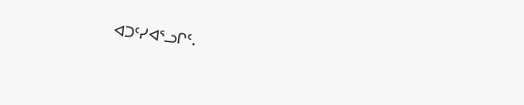ᐊᑐᑦᓯᐊᕐᓗᒋᑦ.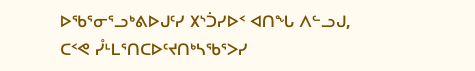ᐅᖃᕐᓂᕐᓗᒃᕕᐅᒍᑦᓯ ᙭ᔅᑑᓯᐅᑉ ᐊᑎᖓ ᐱᓪᓗᒍ, ᑕᑉᕙ ᓮᒻᒪᕐᑎᑕᐅᑦᔪᑎᒃᓴᖃᕐᐳᓯ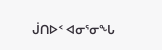ᒎᑎᐅᑉ ᐊᓂᕐᓂᖓ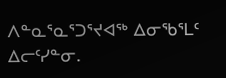ᐱᓐᓇᕐᓇᕐᑐᕐᔪᐊᖅ ᐃᓂᖃᕐᒪᑦ ᐃᓕᑦᓯᓐᓂ.